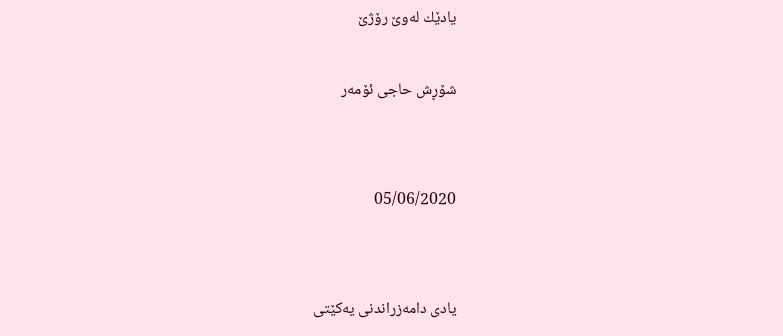یادێك له‌وێ رۆژێ

شۆڕش حاجی ئۆمه‌ر


05/06/2020


یادی دامه‌زراندنی یه‌كێتی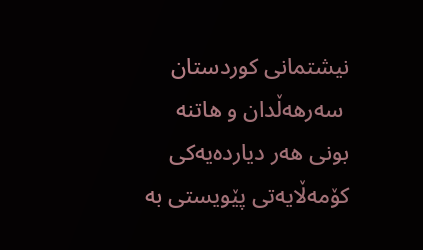نیشتمانی كوردستان
 سه‌رهه‌ڵدان و هاتنه‌ بونی هه‌ر دیارده‌یه‌كی كۆمه‌ڵایه‌تی پێویستی به‌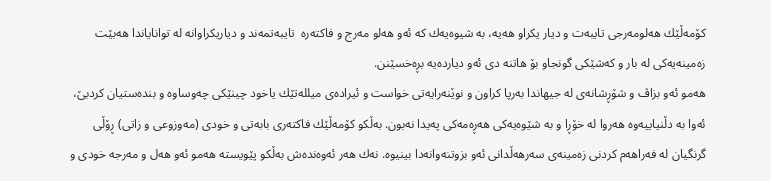كۆمه‌ڵێك هه‌لومه‌رجی تایبه‌ت و دیار یكراو هه‌یه‌، به‌ شیوه‌یه‌ك كه‌ ئه‌و هه‌لو مه‌رج و فاكته‌ره‌  تایبه‌تمه‌ند و دیاریكراوانه‌ له‌ توانایاندا هه‌بێت زه‌مینه‌یه‌كی له‌ بار و كه‌شێكی گونجاو بۆ هاتنه‌ دی ئه‌و دیارده‌یه‌ بڕه‌خسێنن.
هه‌مو ئه‌و بزاڤ و شۆڕشانه‌ی له‌ جیهاندا به‌رپا كراون و نوێنه‌رایه‌تی خواست و ئیراده‌ی میلله‌تێك یاخود چینێكی چه‌وساوه‌ و بنده‌ستیان كردبێ، ئه‌وا به‌ دڵنیاییه‌وه‌ هه‌روا له‌ خۆڕا و به‌ شێوه‌یه‌كی هه‌ڕه‌مه‌كی په‌یدا نه‌بون. به‌ڵكو كۆمه‌ڵێك فاكته‌ری بابه‌تی و خودی (مه‌وزوعی و زاتی) ڕۆڵی گرنگیان له‌ فه‌راهه‌م كردنی زه‌مینه‌ی سه‌رهه‌ڵدانی ئه‌و بزوتنه‌وانه‌دا ‌بینیوه‌. نه‌ك هه‌‌ر ئه‌وه‌نده‌ش به‌ڵكو پێویسته‌ هه‌مو ئه‌و هه‌ل و مه‌رجه‌ خودی و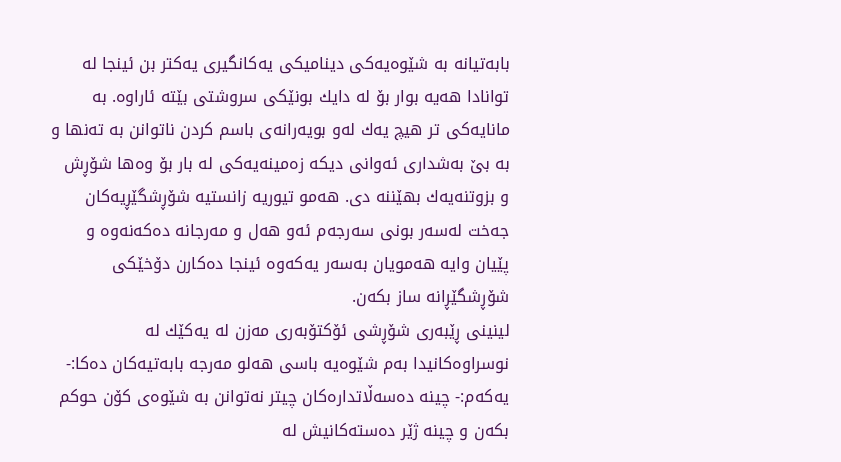بابه‌تیانه‌ به‌ شێوه‌یه‌كی دینامیكی یه‌كانگیری یه‌كتر بن ئینجا له‌ توانادا هه‌یه‌ بوار بۆ له‌ دایك بونێكی سروشتی بێته‌ ئاراوه‌. به‌ مانایه‌كی تر هیچ یه‌ك له‌و بویه‌رانه‌ی باسم كردن ناتوانن به‌ ته‌نها و به‌ بێ به‌شداری ئه‌وانی دیكه‌ زه‌مینه‌یه‌كی له‌ بار بۆ وه‌ها شۆڕش و بزوتنه‌یه‌ك بهێننه‌ دی. هه‌مو تیوریه‌ زانستیه‌ شۆڕشگێڕیه‌كان جه‌خت له‌سه‌ر بونی سه‌رجه‌م ئه‌و هه‌ل و مه‌رجانه‌ ده‌كه‌نه‌وه‌ و پێیان وایه‌ هه‌مویان به‌سه‌ر یه‌كه‌وه‌ ئینجا ده‌كارن دۆخێكی شۆڕشگێڕانه‌ ساز بكه‌ن.
لینینی ڕێبه‌ری شۆڕشی ئۆكتۆبه‌ری مه‌زن له‌ یه‌كێك له‌ نوسراوه‌كانیدا به‌م شێوه‌یه‌ باسی هه‌لو مه‌رجه‌ بابه‌تیه‌كان ده‌كا:-
یه‌كه‌م:- چینه‌ ده‌سه‌ڵاتداره‌كان چیتر نه‌توانن به‌ شێوه‌ی كۆن حوكم بكه‌ن و چینه‌ ژێر ده‌سته‌كانیش له‌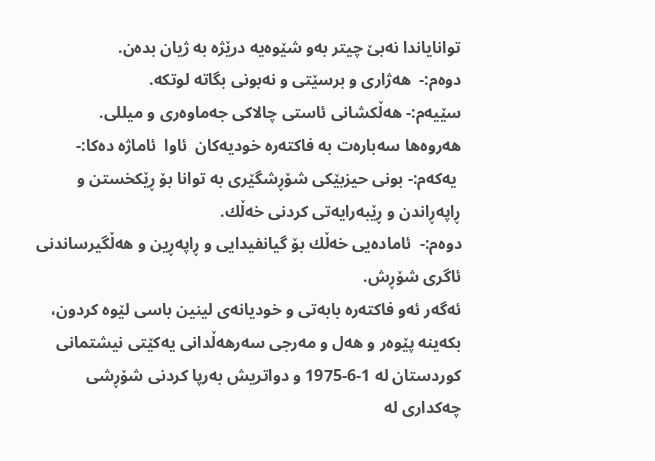توانایاندا نه‌بێ چیتر به‌و شێوه‌یه‌ درێژه‌ به‌ ژیان بده‌ن.
دوه‌م:-  هه‌ژاری و برسێتی و نه‌بونی بگاته‌ لوتكه‌.
سێیه‌م:- هه‌ڵكشانی ئاستی چالاكی جه‌ماوه‌ری و میللی.
هه‌روه‌ها سه‌باره‌ت به‌ فاكته‌ره‌ خودیه‌كان  ئاوا  ئاماژه‌ ده‌كا:-
 یه‌كه‌م:- بونی حیزبێكی شۆڕشگێری به‌ توانا بۆ ڕێكخستن و ڕاپه‌ڕاندن و ڕێبه‌رایه‌تی كردنی خه‌ڵك.
دوه‌م:-  ئاماده‌یی خه‌ڵك بۆ گیانفیدایی و ڕاپه‌ڕین و هه‌ڵگیرساندنی ئاگری شۆڕش.
ئه‌گه‌ر ئه‌و فاكته‌ره‌ بابه‌تی و خودیانه‌ی لینین باسی لێوه‌ كردون، بكه‌ینه‌ پێوه‌ر و هه‌ل و مه‌رجی سه‌رهه‌ڵدانی یه‌كێتی نیشتمانی كوردستان له‌ 1-6-1975 و دواتریش به‌رپا كردنی شۆڕشی چه‌كداری له‌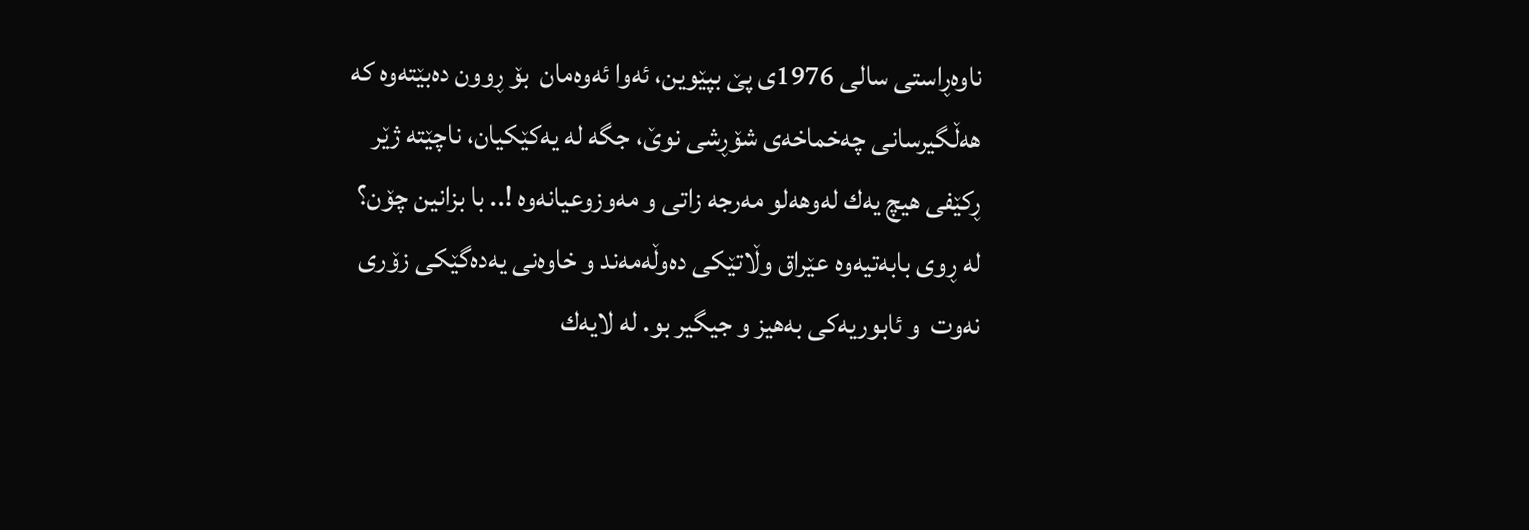ناوه‌ڕاستی سالی 1976ی پێ بپێوین، ئه‌وا ئه‌وه‌مان  بۆ ڕوون ده‌بێته‌وه‌ كه‌ هه‌ڵگیرسانی چه‌خماخه‌ی شۆڕشی نوێ، جگه‌ له‌ یه‌كێكیان، ناچێته‌ ژێر ڕكێفی هیچ یه‌ك له‌وهه‌لو مه‌رجه‌ زاتی و مه‌وزوعیانه‌وه‌ !.. با بزانین چۆن؟
له‌ ڕوی بابه‌تیه‌وه‌ عێراق وڵاتێكی ده‌وڵه‌مه‌ند و خاوه‌نی یه‌ده‌گێكی زۆری نه‌وت  و ئابوریه‌كی به‌هیز و جیگیر بو. له‌ لایه‌ك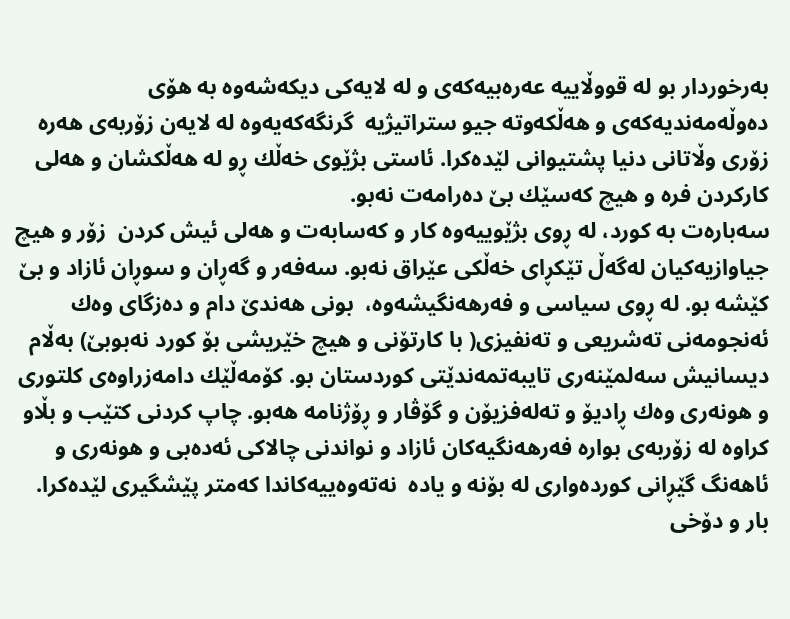به‌رخوردار بو له‌ قووڵاییه‌ عه‌ره‌بیه‌كه‌ی و له‌ لایه‌كی دیكه‌شه‌وه‌ به‌ هۆی ده‌وڵه‌مه‌ندیه‌كه‌ی و هه‌ڵكه‌وته‌ جیو ستراتیژیه‌  گرنگه‌كه‌یه‌وه‌ له‌ لایه‌ن زۆربه‌ی هه‌ره‌ زۆری وڵاتانی دنیا پشتیوانی لێده‌كرا. ئاستی بژێوی خه‌ڵك ڕو له‌ هه‌ڵكشان و هه‌لی كاركردن فره‌ و هیچ كه‌سێك بێ ده‌رامه‌ت نه‌بو.
سه‌باره‌ت به‌ كورد، له‌ ڕوی بژێوییه‌وه‌ كار و كه‌سابه‌ت و هه‌لی ئیش كردن  زۆر و هیچ جیاوازیه‌كیان له‌گه‌ڵ تێكڕای خه‌ڵكی عێراق نه‌بو. سه‌فه‌ر و گه‌ڕان و سوڕان ئازاد و بێ كێشه‌ بو. له‌ ڕوی سیاسی و فه‌رهه‌نگیشه‌وه‌،  بونی هه‌ندێ دام و ده‌زگای وه‌ك ئه‌نجومه‌نی ته‌شریعی و ته‌نفیزی( با كارتۆنی و هیچ خێریشی بۆ كورد نه‌بوبێ) به‌ڵام دیسانیش سه‌لمێنه‌ری تایبه‌تمه‌ندێتی كوردستان بو. كۆمه‌ڵێك دامه‌زراوه‌ی كلتوری و هونه‌ری وه‌ك ڕادیۆ و ته‌له‌فزیۆن و گۆڤار و ڕۆژنامه‌ هه‌بو. چاپ كردنی كتێب و بڵاو كراوه‌ له‌ زۆربه‌ی بواره‌ فه‌رهه‌نگیه‌كان ئازاد و نواندنی چالاكی ئه‌ده‌بی و هونه‌ری و ئاهه‌نگ گێڕانی كورده‌واری له‌ بۆنه‌ و یاده‌  نه‌ته‌وه‌ییه‌كاندا كه‌متر پێشگیری لێده‌كرا.  بار و دۆخی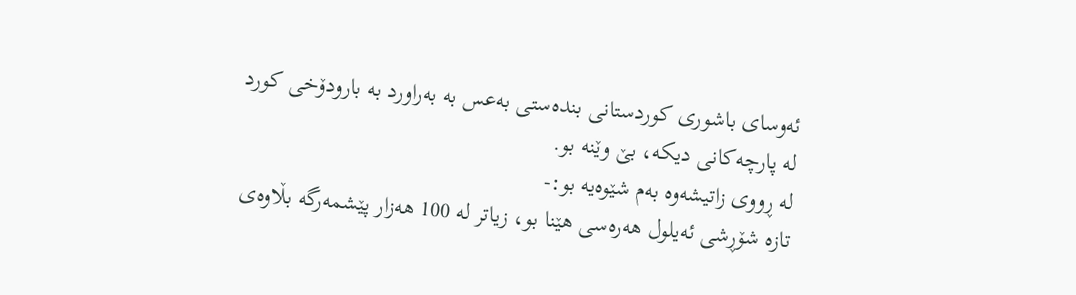ئه‌وسای باشوری كوردستانی بنده‌ستی به‌عس به‌ به‌راورد به‌ بارودۆخی كورد له‌ پارچه‌كانی دیكه‌، بێ وێنه‌ بو.
له‌ ڕووی زاتیشه‌وه‌ به‌م شێوه‌یه‌ بو:-
تازه‌ شۆڕشی ئه‌یلول هه‌ره‌سی هێنا بو، زیاتر له‌ 100 هه‌زار پێشمه‌رگه‌ بڵاوه‌ی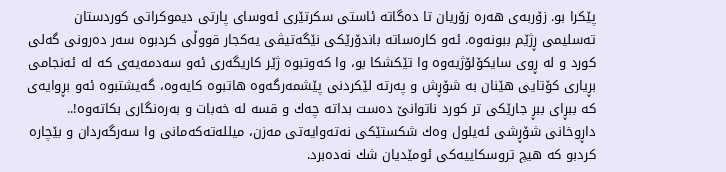پێكرا بو. زۆربه‌ی هه‌ره‌ زۆریان تا ده‌گاته‌ ئاستی سكرتێری ئه‌وسای پارتی دیموكراتی كوردستان ته‌سلیمی ڕژێم ببونه‌وه‌. ئه‌و كاره‌ساته‌ باندۆرێكی نێگه‌تیڤی یه‌كجار قووڵی كردبوه‌ سه‌ر ده‌رونی گه‌لی كورد و له‌ ڕوی سایكۆلۆژیه‌وه‌ وا تێكشكا بو، وا كه‌وتبوه‌ ژێر كاریگه‌ری ئه‌و سه‌دمه‌یه‌ی كه‌ له‌ ئه‌نجامی بڕیاری كۆتایی هێنان به‌ شۆڕش و په‌رته‌ لێكردنی پێشمه‌رگه‌وه‌ هاتبوه‌ كایه‌وه، گه‌یشتبوه‌ ئه‌و بڕوایه‌ی كه‌ ببڕای ببڕ جارێكی تر كورد ناتوانێ ‌ده‌ست بداته‌ چه‌ك و قسه‌ له‌ خه‌بات و به‌ره‌نگاری بكاته‌وه‌!..
داڕوخانی شۆڕشی ئه‌یلول وه‌ك شكستێكی نه‌ته‌وایه‌تی مه‌زن، میلله‌ته‌كه‌مانی وا سه‌رگه‌ردان و بێچاره‌ كردبو كه‌ هیچ تروسكاییه‌كی ئومێدیان شك نه‌ده‌برد.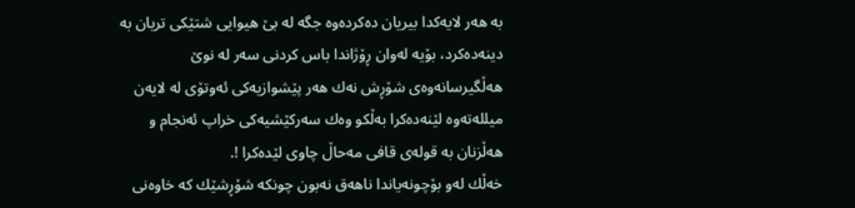به‌ هه‌ر لایه‌كدا بیریان ده‌كرده‌وه‌ جگه‌ له‌ بێ هیوایی شتێكی تریان به‌ دینه‌ده‌كرد، بۆیه‌ له‌وان ڕۆژاندا باس كردنی سه‌ر له‌ نوێ هه‌ڵگیرسانه‌وه‌ی شۆڕش نه‌ك هه‌ر پێشوازیه‌كی ئه‌وتۆی له‌ لایه‌ن میلله‌ته‌وه‌ لێنه‌ده‌كرا به‌ڵكو وه‌ك سه‌ركێشیه‌كی خراپ ئه‌نجام و هه‌ڵزنان به‌ قوله‌ی قافی مه‌حاڵ چاوی لێده‌كرا !.
خه‌ڵك له‌و بۆچونه‌یاندا ناهه‌ق نه‌بون چونكه‌ شۆڕشێك كه‌ خاوه‌نی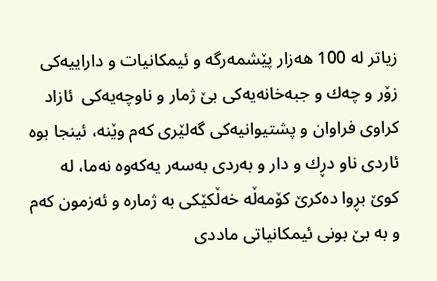زیاتر له‌ 100 هه‌زار پێشمه‌رگه‌ و ئیمكانیات و داراییه‌كی زۆر و چه‌ك و جبه‌خانه‌یه‌كی بێ ژمار و ناوچه‌یه‌كی  ئازاد كراوی فراوان و پشتیوانیه‌كی گه‌لێری كه‌م وێنه‌، ئینجا بوه‌ ئاردی ناو دڕك و دار و به‌ردی به‌سه‌ر یه‌كه‌وه‌ نه‌ما، له‌ كوێ بڕوا ده‌كرێ كۆمه‌ڵه‌ خه‌ڵكێكی به‌ ژماره‌ و ئه‌زمون كه‌م و به‌ بێ بونی ئیمكانیاتی ماددی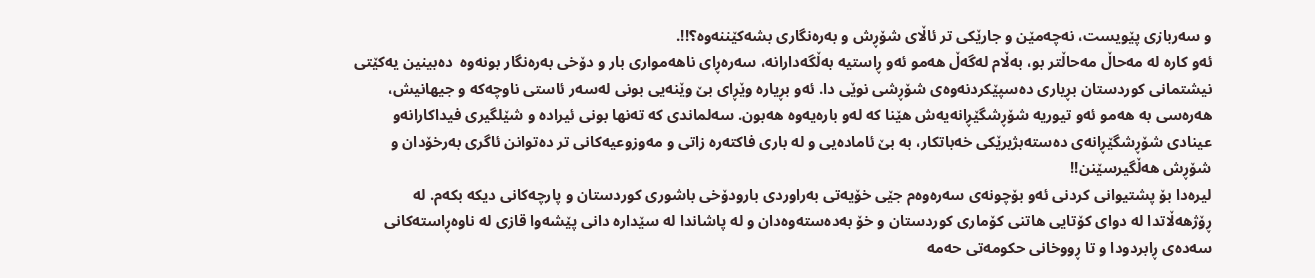و سه‌ربازی پێویست، نه‌چه‌مێن و جارێكی تر ئاڵای شۆڕش و به‌ره‌نگاری بشه‌كێننه‌وه‌؟!!.
ئه‌و كاره‌ له‌ مه‌حاڵ مه‌حاڵتر بو، به‌ڵام له‌گه‌ڵ هه‌مو ئه‌و ڕاستیه‌ به‌ڵگه‌دارانه، سه‌ره‌ڕای ناهه‌مواری بار و دۆخی به‌ره‌نگار بونه‌وه‌  ده‌بینین یه‌كێتی نیشتمانی كوردستان بڕیاری ده‌سپێكردنه‌وه‌ی شۆڕشی نوێی دا. ئه‌و بڕیاره‌ وێڕای بێ وێنه‌یی بونی له‌سه‌ر ئاستی ناوچه‌كه‌ و جیهانیش، هه‌ره‌سی به‌ هه‌مو ئه‌و تیوریه‌ شۆڕشگێڕانه‌یه‌ش هێنا كه‌ له‌و باره‌یه‌وه‌ هه‌بون. سه‌لماندی كه‌ ته‌نها بونی ئیراده‌ و شێلگیری فیداكارانه‌و عینادی شۆڕشگێڕانه‌ی ده‌سته‌بژیرێكی خه‌باتكار، به‌ بێ ئاماده‌یی و له‌ باری فاكته‌ره‌ زاتی و مه‌وزوعیه‌كانی تر ده‌توانن ئاگری به‌رخۆدان و شۆڕش هه‌ڵگیرسێنن!!
لیره‌دا بۆ پشتیوانی كردنی ئه‌و بۆچونه‌ی سه‌ره‌وه‌م جێی خۆیه‌تی به‌راوردی بارودۆخی باشوری كوردستان و پارچه‌كانی دیكه‌ بكه‌م. له‌ ڕۆژهه‌ڵاتدا له‌ دوای كۆتایی هاتنی كۆماری كوردستان و خۆ به‌ده‌سته‌وه‌دان و له‌ پاشاندا له‌ سێداره‌ دانی پێشه‌وا قازی له‌ ناوه‌ڕاسته‌كانی سه‌ده‌ی ڕابردودا و تا ڕووخانی حكومه‌تی حه‌مه‌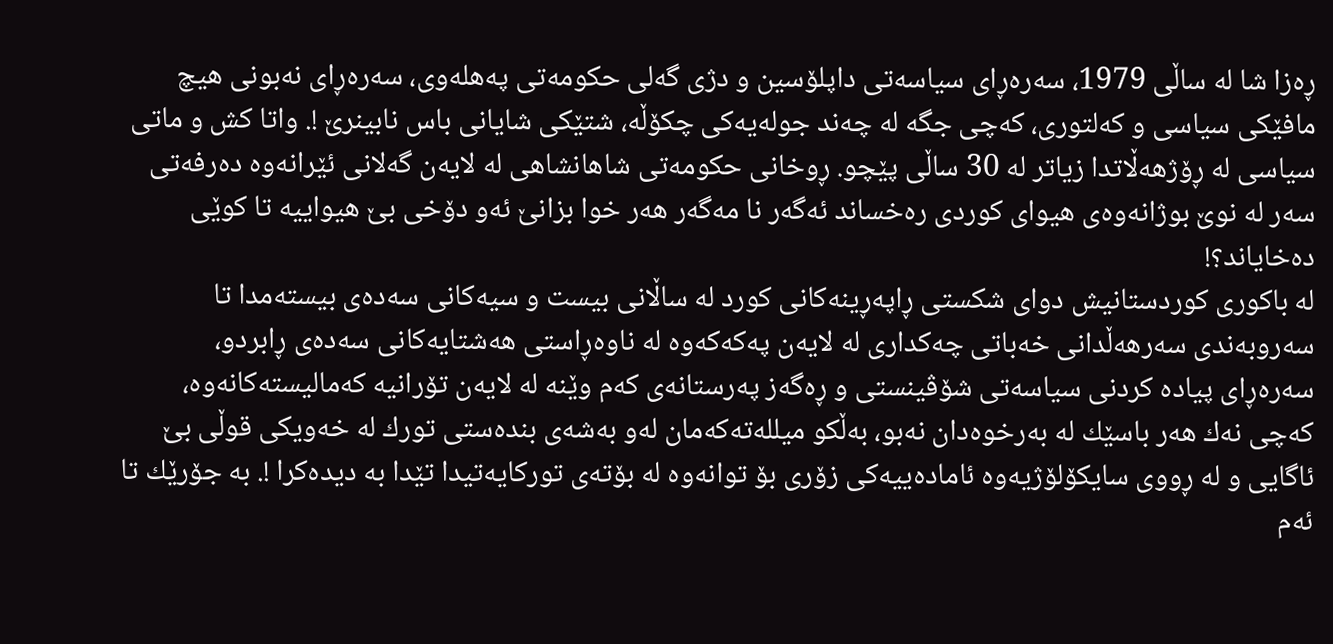ڕه‌زا شا له‌ ساڵی 1979، سه‌ره‌ڕای سیاسه‌تی داپلۆسین و دژی گه‌لی حكومه‌تی په‌هله‌وی، سه‌ره‌ڕای نه‌بونی هیچ مافێكی سیاسی و كه‌لتوری، كه‌چی جگه‌ له‌ چه‌ند جوله‌یه‌كی چكۆڵه‌، شتێكی شایانی باس نابینرێ !. واتا كش و ماتی سیاسی له‌ ڕۆژهه‌ڵاتدا زیاتر له‌ 30 ساڵی پێچو. ڕوخانی حكومه‌تی شاهانشاهی له‌ لایه‌ن گه‌لانی ئێرانه‌وه‌ ده‌رفه‌تی سه‌ر له‌ نوێ بوژانه‌وه‌ی هیوای كوردی ره‌خساند ئه‌گه‌ر نا مه‌گه‌ر هه‌ر خوا بزانێ ئه‌و دۆخی بێ هیواییه‌ تا كوێی ده‌خایاند؟!
له‌ باكوری كوردستانیش دوای شكستی ڕاپه‌ڕینه‌كانی كورد له‌ ساڵانی بیست و سیه‌كانی سه‌ده‌ی بیسته‌مدا تا سه‌روبه‌ندی سه‌رهه‌ڵدانی خه‌باتی چه‌كداری له‌ لایه‌ن په‌كه‌كه‌وه‌ له‌ ناوه‌ڕاستی هه‌شتایه‌كانی سه‌ده‌ی ڕابردو، سه‌ره‌ڕای پیاده‌ كردنی سیاسه‌تی شۆڤینستی و ڕه‌گه‌ز په‌رستانه‌ی كه‌م وێنه‌ له‌ لایه‌ن تۆرانیه‌ كه‌مالیسته‌كانه‌وه‌، كه‌چی نه‌ك هه‌ر باسێك له‌ به‌رخوه‌دان نه‌بو، به‌ڵكو میلله‌ته‌كه‌مان له‌و به‌شه‌ی بنده‌ستی تورك له‌ خه‌ویكی قوڵی بێ ئاگایی و له‌ ڕووی سایكۆلۆژیه‌وه‌ ئاماده‌ییه‌كی زۆری بۆ توانه‌وه‌ له‌ بۆته‌ی توركایه‌تیدا تێدا به‌ دیده‌كرا !. به‌ جۆرێك تا ئه‌م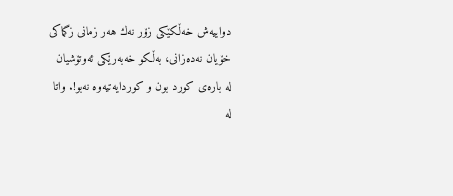دواییه‌ش خه‌ڵكێكی زۆر نه‌ك هه‌ر زمانی زگماكی خۆیان نه‌ده‌زانی، به‌ڵكو خه‌به‌رێكی ئه‌وتۆشیان له‌ باره‌ی كورد بون و كوردایه‌تیه‌وه‌ نه‌بو!. واتا له‌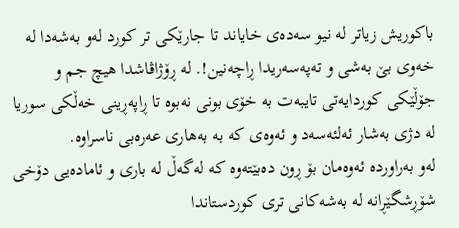باكوریش زیاتر له‌ نیو سه‌ده‌ی خایاند تا جارێكی تر كورد له‌و به‌شه‌دا له‌ خه‌وی بێ به‌شی و ته‌په‌سه‌ریدا ڕاچه‌نین!. له‌ ڕۆژاڤاشدا هیچ جم و جۆڵێكی كوردایه‌تی تایبه‌ت به‌ خۆی بونی نه‌بوه‌ تا ڕاپه‌ڕینی خه‌ڵكی سوریا له‌ دژی به‌شار ئه‌لئه‌سه‌د و ئه‌وه‌ی كه‌ به‌ به‌هاری عه‌ره‌بی ناسراوه‌.
له‌و به‌راورده‌ ئه‌وه‌مان بۆ ڕون ده‌بێته‌وه‌ كه‌ له‌گه‌ڵ له‌ باری و ئاماده‌یی دۆخی شۆڕشگێڕانه‌ له‌ به‌شه‌كانی تری كوردستاندا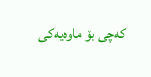كه‌چی بۆ ماوه‌یه‌كی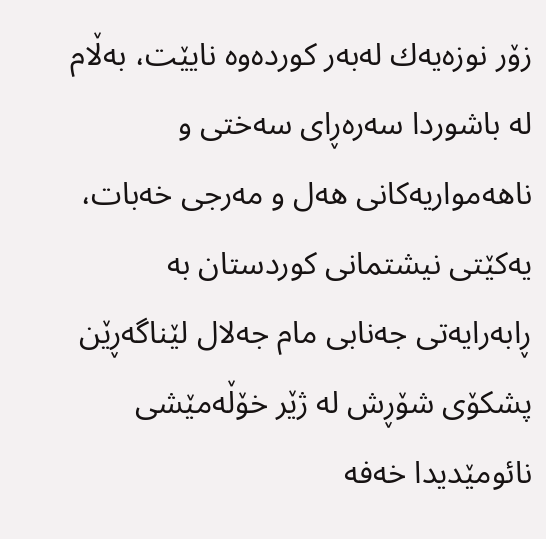زۆر نوزه‌یه‌ك له‌به‌ر كورده‌وه‌ نایێت، به‌ڵام له‌ باشوردا‌ سه‌ره‌ڕای سه‌ختی و ناهه‌مواریه‌كانی هه‌ل و مه‌رجی خه‌بات، یه‌كێتی نیشتمانی كوردستان به‌ ڕابه‌رایه‌تی جه‌نابی مام جه‌لال لێناگه‌ڕێن پشكۆی شۆڕش له‌ ژێر خۆڵه‌مێشی نائومێدیدا خه‌فه‌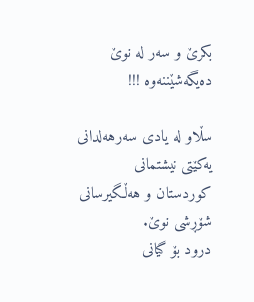بكرێ و سه‌ر له‌ نوێ ده‌یگه‌شێننه‌وه‌ !!!

سڵاو له‌ یادی سه‌رهه‌لدانی یه‌كێتی نیشتمانی كوردستان و هه‌ڵگیرسانی شۆڕشی نوێ.
درود بۆ گیانی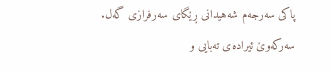پاكی سه‌رجه‌م شه‌هیدانی ڕێگای سه‌رفرازی گه‌ل.
سه‌ركه‌وێ ئیراده‌ی ته‌بایی و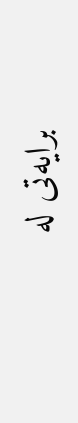برایه‌تی له‌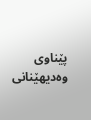پێناوی وه‌دیهێنانی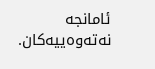ئامانجه‌ نه‌ته‌وه‌ییه‌كان.